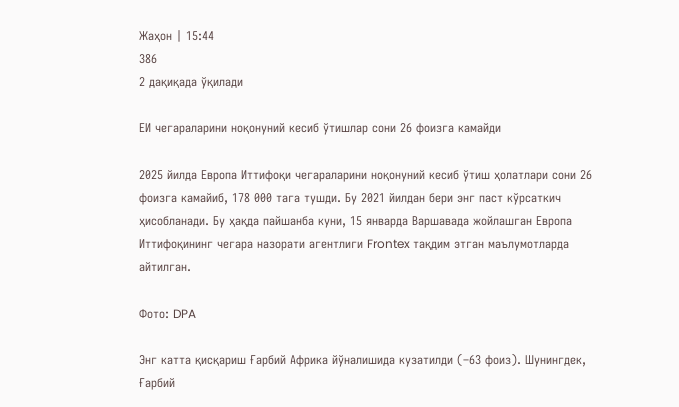Жаҳон | 15:44
386
2 дақиқада ўқилади

ЕИ чегараларини ноқонуний кесиб ўтишлар сони 26 фоизга камайди

2025 йилда Европа Иттифоқи чегараларини ноқонуний кесиб ўтиш ҳолатлари сони 26 фоизга камайиб, 178 000 тага тушди. Бу 2021 йилдан бери энг паст кўрсаткич ҳисобланади. Бу ҳақда пайшанба куни, 15 январда Варшавада жойлашган Европа Иттифоқининг чегара назорати агентлиги Frontex тақдим этган маълумотларда айтилган.

Фото: DPA

Энг катта қисқариш Ғарбий Африка йўналишида кузатилди (–63 фоиз). Шунингдек, Ғарбий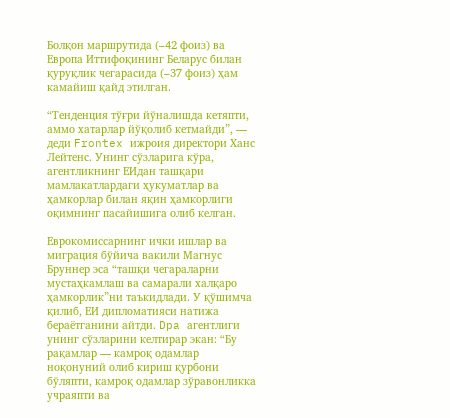Болқон маршрутида (–42 фоиз) ва Европа Иттифоқининг Беларус билан қуруқлик чегарасида (–37 фоиз) ҳам камайиш қайд этилган.

“Тенденция тўғри йўналишда кетяпти, аммо хатарлар йўқолиб кетмайди”, — деди Frontex ижроия директори Ханс Лейтенс. Унинг сўзларига кўра, агентликнинг ЕИдан ташқари мамлакатлардаги ҳукуматлар ва ҳамкорлар билан яқин ҳамкорлиги оқимнинг пасайишига олиб келган.

Еврокомиссарнинг ички ишлар ва миграция бўйича вакили Магнус Бруннер эса “ташқи чегараларни мустаҳкамлаш ва самарали халқаро ҳамкорлик”ни таъкидлади. У қўшимча қилиб, ЕИ дипломатияси натижа бераётганини айтди. Dpa агентлиги унинг сўзларини келтирар экан: “Бу рақамлар — камроқ одамлар ноқонуний олиб кириш қурбони бўляпти, камроқ одамлар зўравонликка учраяпти ва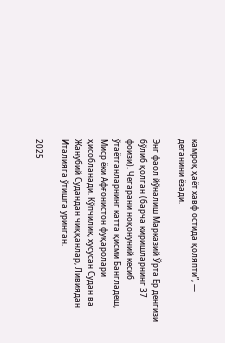камроқ ҳаёт хавф остида қоляпти”, — деганини ёзади.

Энг фаол йўналиш Марказий Ўрта Ер денгизи бўлиб қолган (барча киришларнинг 37 фоизи). Чегарани ноқонуний кесиб ўтаётганларнинг катта қисми Бангладеш, Миср ёки Афғонистон фуқаролари ҳисобланади. Кўпчилик, хусусан Судан ва Жанубий Судандан чиққанлар, Ливиядан Италияга ўтишга уринган.

2025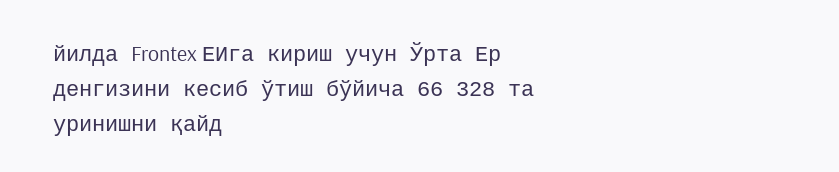йилда Frontex ЕИга кириш учун Ўрта Ер денгизини кесиб ўтиш бўйича 66 328 та уринишни қайд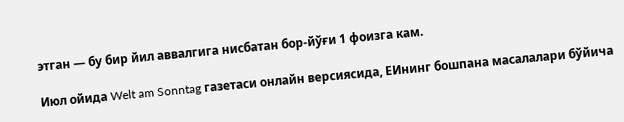этган — бу бир йил аввалгига нисбатан бор-йўғи 1 фоизга кам.

Июл ойида Welt am Sonntag газетаси онлайн версиясида, ЕИнинг бошпана масалалари бўйича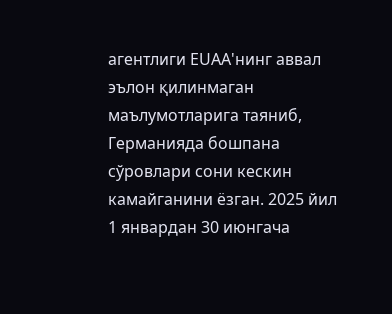агентлиги EUAA'нинг аввал эълон қилинмаган маълумотларига таяниб, Германияда бошпана сўровлари сони кескин камайганини ёзган. 2025 йил 1 январдан 30 июнгача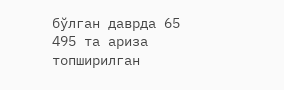бўлган даврда 65 495 та ариза топширилган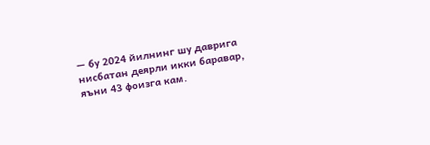— бу 2024 йилнинг шу даврига нисбатан деярли икки баравар, яъни 43 фоизга кам.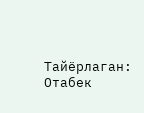Тайёрлаган:  Отабек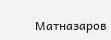Матназаров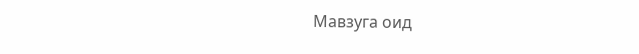Мавзуга оид